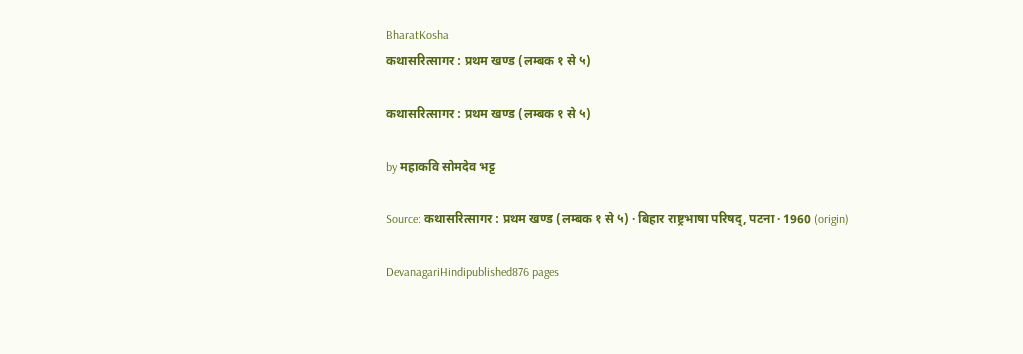BharatKosha
कथासरित्सागर : प्रथम खण्ड (लम्बक १ से ५)

कथासरित्सागर : प्रथम खण्ड (लम्बक १ से ५)

by महाकवि सोमदेव भट्ट

Source: कथासरित्सागर : प्रथम खण्ड (लम्बक १ से ५) · बिहार राष्ट्रभाषा परिषद्, पटना · 1960 (origin)

DevanagariHindipublished876 pages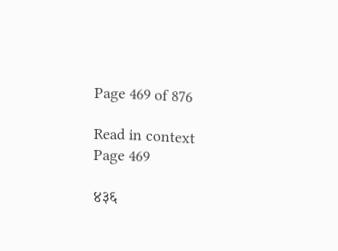Page 469 of 876

Read in context
Page 469

४३६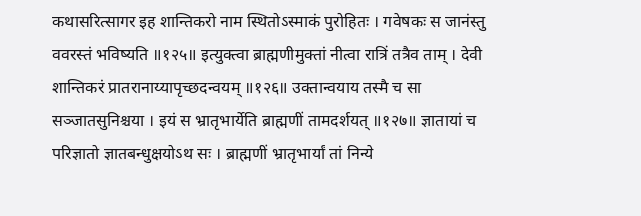कथासरित्सागर इह शान्तिकरो नाम स्थितोऽस्माकं पुरोहितः । गवेषकः स जानंस्तु ववरस्तं भविष्यति ॥१२५॥ इत्युक्त्वा ब्राह्मणीमुक्तां नीत्वा रात्रिं तत्रैव ताम् । देवी शान्तिकरं प्रातरानाय्यापृच्छदन्वयम् ॥१२६॥ उक्तान्वयाय तस्मै च सा सञ्जातसुनिश्चया । इयं स भ्रातृभार्येति ब्राह्मणीं तामदर्शयत् ॥१२७॥ ज्ञातायां च परिज्ञातो ज्ञातबन्धुक्षयोऽथ सः । ब्राह्मणीं भ्रातृभार्यां तां निन्ये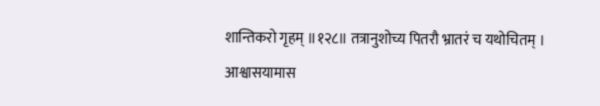शान्तिकरो गृहम् ॥१२८॥ तत्रानुशोच्य पितरौ भ्रातरं च यथोचितम् । आश्वासयामास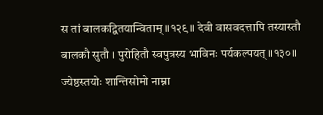स तां बालकद्वितयान्विताम् ॥१२९॥ देवी वासवदत्तापि तस्यास्तौ बालकौ सुतौ । पुरोहितौ स्वपुत्रस्य भाविनः पर्यकल्पयत् ॥१३०॥ ज्येष्ठस्तयोः शान्तिसोमो नाम्ना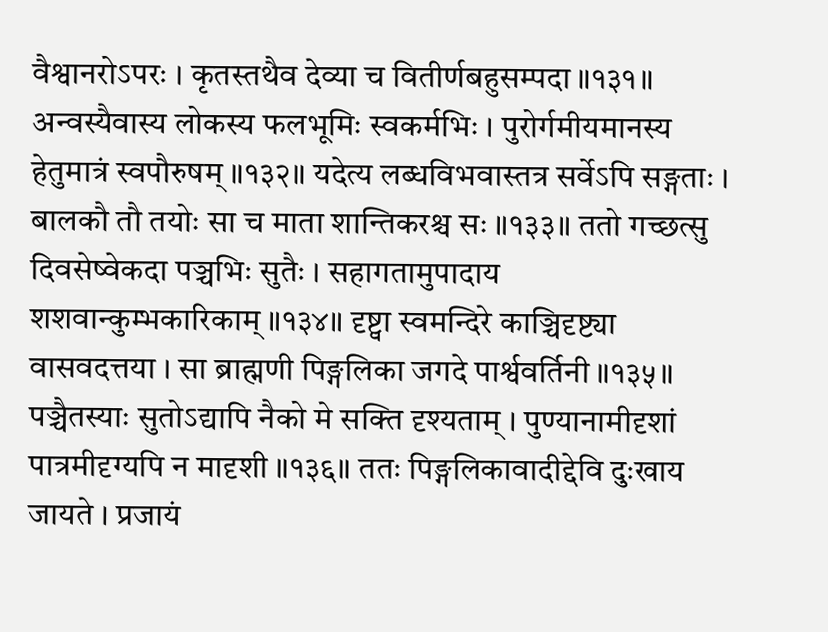वैश्वानरोऽपरः । कृतस्तथैव देव्या च वितीर्णबहुसम्पदा ॥१३१॥ अन्वस्यैवास्य लोकस्य फलभूमिः स्वकर्मभिः । पुरोर्गमीयमानस्य हेतुमात्रं स्वपौरुषम् ॥१३२॥ यदेत्य लब्धविभवास्तत्र सर्वेऽपि सङ्गताः । बालकौ तौ तयोः सा च माता शान्तिकरश्च सः ॥१३३॥ ततो गच्छत्सु दिवसेष्वेकदा पञ्चभिः सुतैः । सहागतामुपादाय शशवान्कुम्भकारिकाम् ॥१३४॥ दृष्ट्वा स्वमन्दिरे काञ्चिदृष्ट्या वासवदत्तया । सा ब्राह्मणी पिङ्गलिका जगदे पार्श्ववर्तिनी ॥१३५॥ पञ्चैतस्याः सुतोऽद्यापि नैको मे सक्ति दृश्यताम् । पुण्यानामीदृशां पात्रमीदृग्यपि न मादृशी ॥१३६॥ ततः पिङ्गलिकावादीद्देवि दुःखाय जायते । प्रजायं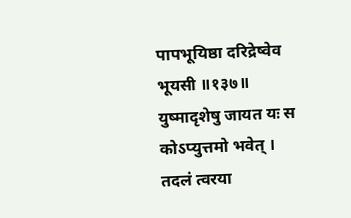पापभूयिष्ठा दरिद्रेष्वेव भूयसी ॥१३७॥ युष्मादृशेषु जायत यः स कोऽप्युत्तमो भवेत् । तदलं त्वरया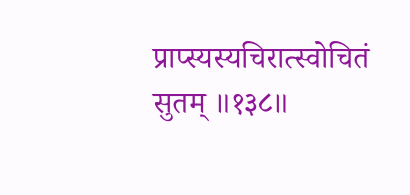प्राप्स्यस्यचिरात्स्वोचितं सुतम् ॥१३८॥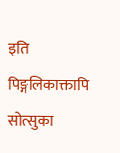इति पिङ्गलिकाक्तापि सोत्सुका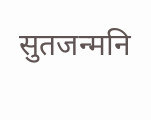सुतजन्मनि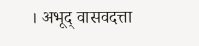। अभूद् वासवदत्ता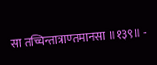सा तच्चिन्तात्राण्तमानसा ॥१३९॥ -